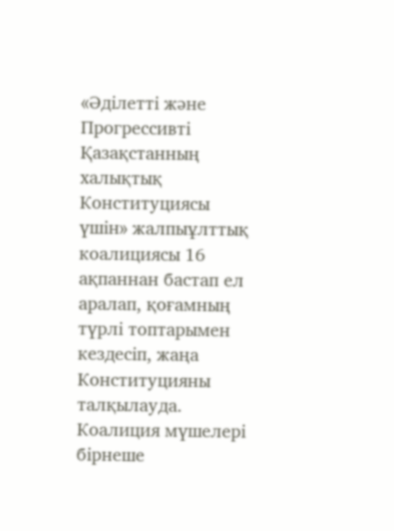«Әділетті және Прогрессивті Қазақстанның халықтық Конституциясы үшін» жалпыұлттық коалициясы 16 ақпаннан бастап ел аралап, қоғамның түрлі топтарымен кездесіп, жаңа Конституцияны талқылауда. Коалиция мүшелері бірнеше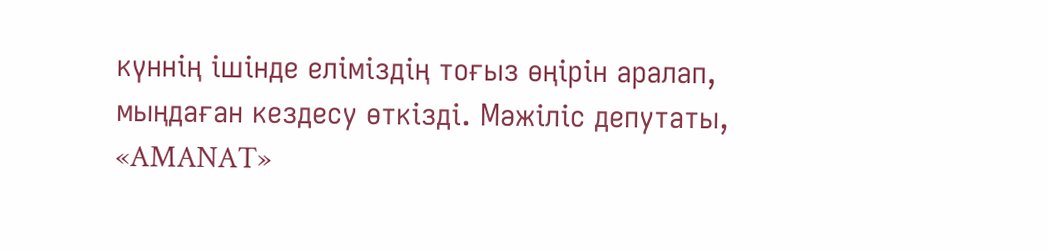күннің ішінде еліміздің тоғыз өңірін аралап, мыңдаған кездесу өткізді. Мәжіліс депутаты, «AMANAT»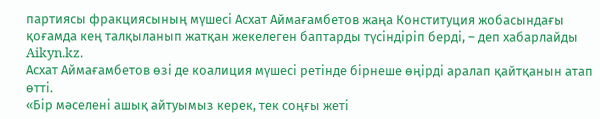партиясы фракциясының мүшесі Асхат Аймағамбетов жаңа Конституция жобасындағы қоғамда кең талқыланып жатқан жекелеген баптарды түсіндіріп берді, – деп хабарлайды Aikyn.kz.
Асхат Аймағамбетов өзі де коалиция мүшесі ретінде бірнеше өңірді аралап қайтқанын атап өтті.
«Бір мәселені ашық айтуымыз керек, тек соңғы жеті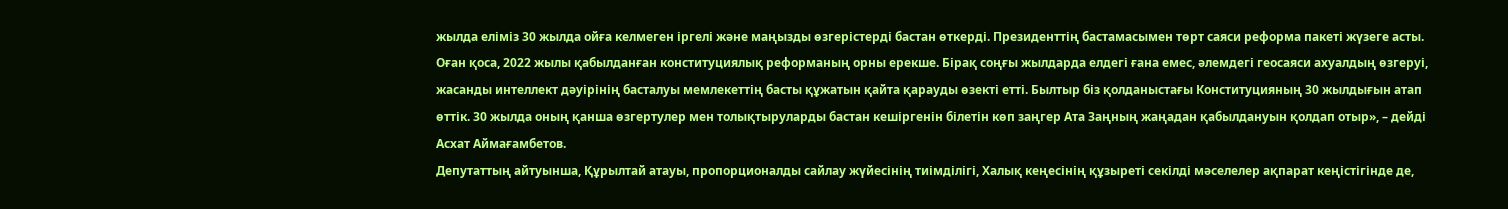жылда еліміз 30 жылда ойға келмеген іргелі және маңызды өзгерістерді бастан өткерді. Президенттің бастамасымен төрт саяси реформа пакеті жүзеге асты. Оған қоса, 2022 жылы қабылданған конституциялық реформаның орны ерекше. Бірақ соңғы жылдарда елдегі ғана емес, әлемдегі геосаяси ахуалдың өзгеруі, жасанды интеллект дәуірінің басталуы мемлекеттің басты құжатын қайта қарауды өзекті етті. Былтыр біз қолданыстағы Конституцияның 30 жылдығын атап өттік. 30 жылда оның қанша өзгертулер мен толықтыруларды бастан кешіргенін білетін көп заңгер Ата Заңның жаңадан қабылдануын қолдап отыр», – дейді Асхат Аймағамбетов.
Депутаттың айтуынша, Құрылтай атауы, пропорционалды сайлау жүйесінің тиімділігі, Халық кеңесінің құзыреті секілді мәселелер ақпарат кеңістігінде де,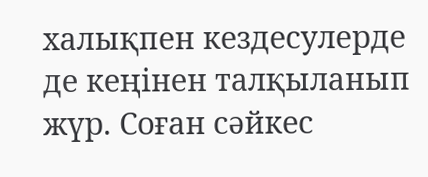халықпен кездесулерде де кеңінен талқыланып жүр. Соған сәйкес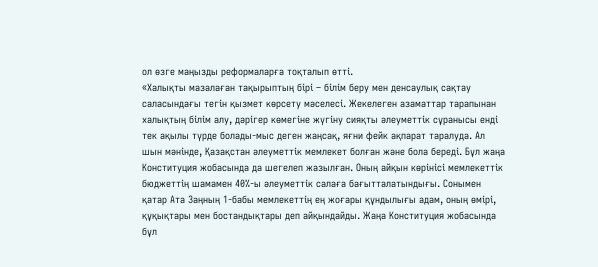ол өзге маңызды реформаларға тоқталып өтті.
«Халықты мазалаған тақырыптың бірі – білім беру мен денсаулық сақтау саласындағы тегін қызмет көрсету мәселесі. Жекелеген азаматтар тарапынан халықтың білім алу, дәрігер көмегіне жүгіну сияқты әлеуметтік сұранысы енді тек ақылы түрде болады-мыс деген жаңсақ, яғни фейк ақпарат таралуда. Ал шын мәнінде, Қазақстан әлеуметтік мемлекет болған және бола береді. Бұл жаңа Конституция жобасында да шегелеп жазылған. Оның айқын көрінісі мемлекеттік бюджеттің шамамен 40%-ы әлеуметтік салаға бағытталатындығы. Сонымен қатар Ата Заңның 1-бабы мемлекеттің ең жоғары құндылығы адам, оның өмірі, құқықтары мен бостандықтары деп айқындайды. Жаңа Конституция жобасында бұл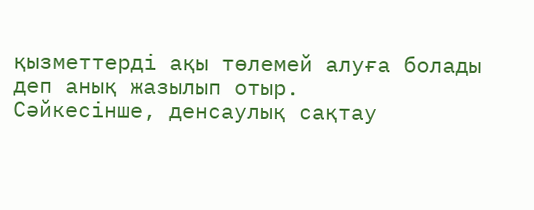қызметтерді ақы төлемей алуға болады деп анық жазылып отыр.
Сәйкесінше, денсаулық сақтау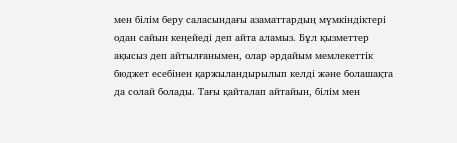мен білім беру саласындағы азаматтардың мүмкіндіктері одан сайын кеңейеді деп айта аламыз. Бұл қызметтер ақысыз деп айтылғанымен, олар әрдайым мемлекеттік бюджет есебінен қаржыландырылып келді және болашақта да солай болады. Тағы қайталап айтайын, білім мен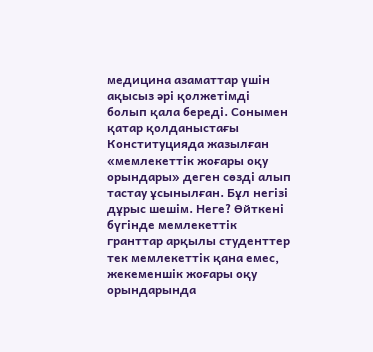медицина азаматтар үшін ақысыз әрі қолжетімді болып қала береді. Сонымен қатар қолданыстағы Конституцияда жазылған «мемлекеттік жоғары оқу орындары» деген сөзді алып тастау ұсынылған. Бұл негізі дұрыс шешім. Неге? Өйткені бүгінде мемлекеттік гранттар арқылы студенттер тек мемлекеттік қана емес, жекеменшік жоғары оқу орындарында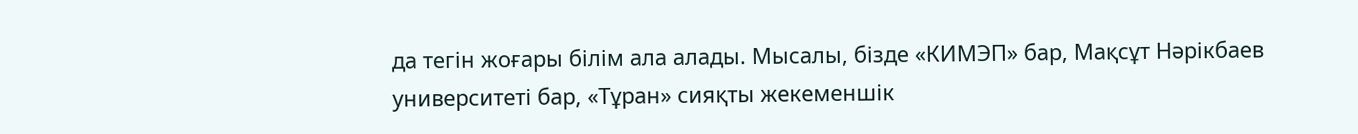да тегін жоғары білім ала алады. Мысалы, бізде «КИМЭП» бар, Мақсұт Нәрікбаев университеті бар, «Тұран» сияқты жекеменшік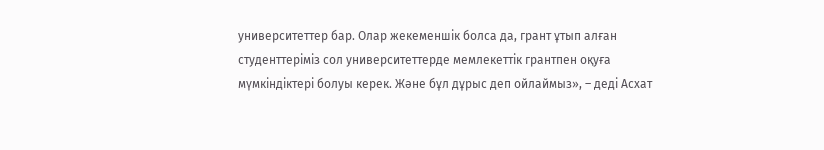университеттер бар. Олар жекеменшік болса да, грант ұтып алған студенттеріміз сол университеттерде мемлекеттік грантпен оқуға мүмкіндіктері болуы керек. Және бұл дұрыс деп ойлаймыз», – деді Асхат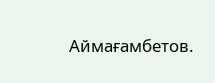Аймағамбетов.